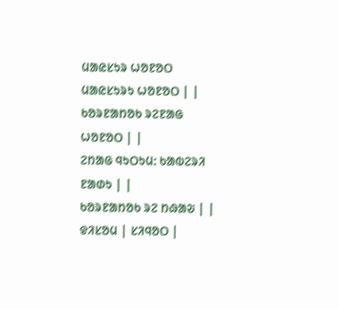ᱢᱟᱭᱥᱩᱨ ᱦᱚᱱᱚᱛ
ᱢᱟᱭᱥᱩᱨᱩ ᱦᱚᱱᱚᱛ | |
ᱠᱚᱨᱱᱟᱴᱚᱠ ᱨᱮᱱᱟᱜ ᱦᱚᱱᱚᱛ | |
ᱮᱴᱟᱜ ᱧᱩᱛᱩᱢ: ᱠᱟᱵᱮᱨᱤ ᱱᱟᱰᱩ | |
ᱠᱚᱨᱱᱟᱴᱚᱠ ᱨᱮ ᱴᱷᱟᱶ | |
ᱫᱤᱥᱚᱢ | ᱥᱤᱧᱚᱛ |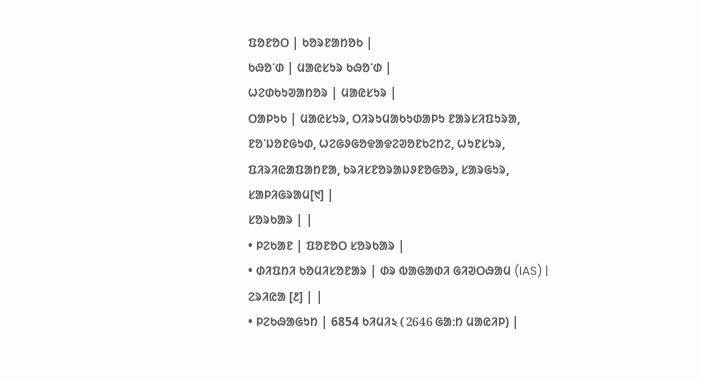ᱯᱚᱱᱚᱛ | ᱠᱚᱨᱱᱟᱴᱚᱠ |
ᱠᱷᱚᱸᱰ | ᱢᱟᱭᱥᱩᱨ ᱠᱷᱚᱸᱰ |
ᱦᱮᱰᱠᱩᱣᱟᱴᱚᱨ | ᱢᱟᱭᱥᱩᱨ |
ᱛᱟᱞᱩᱠ | ᱢᱟᱭᱥᱩᱨ, ᱛᱤᱨᱩᱢᱟᱠᱩᱰᱟᱞᱩ ᱱᱟᱨᱥᱤᱯᱩᱨᱟ, ᱱᱚᱸᱡᱚᱱᱜᱩᱰ, ᱦᱮᱜᱽᱜᱚᱫᱟᱫᱮᱣᱚᱱᱠᱮᱴᱮ, ᱦᱩᱱᱥᱩᱨ, ᱯᱤᱨᱤᱭᱟᱯᱟᱴᱱᱟ, ᱠᱨᱤᱥᱱᱚᱨᱟᱡᱽᱱᱚᱜᱚᱨ, ᱥᱟᱨᱜᱩᱨ, ᱥᱟᱞᱤᱜᱨᱟᱢ[᱑] |
ᱥᱚᱨᱠᱟᱨ | |
• ᱞᱮᱠᱟᱱ | ᱯᱚᱱᱚᱛ ᱥᱚᱨᱠᱟᱨ |
• ᱰᱤᱯᱴᱤ ᱠᱚᱢᱤᱥᱚᱱᱟᱨ | ᱰᱨ ᱵᱟᱜᱟᱰᱤ ᱜᱤᱣᱛᱷᱟᱢ (IAS) |
ᱮᱨᱤᱭᱟ [᱒] | |
• ᱞᱮᱠᱷᱟᱜᱩᱴ | 6854 ᱠᱤᱢᱤ২ (2646 ᱜᱟᱺᱴ ᱢᱟᱭᱤᱞ) |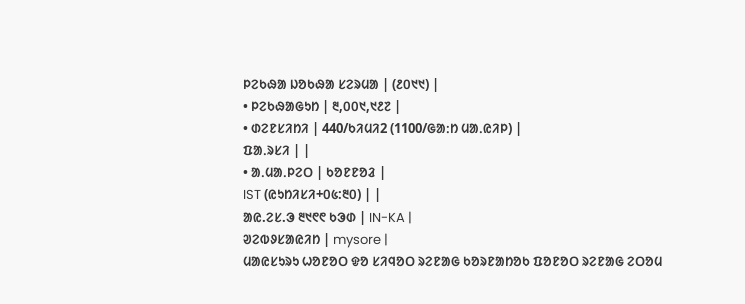ᱞᱮᱠᱷᱟ ᱡᱚᱠᱷᱟ ᱥᱮᱨᱢᱟ | (᱒᱐᱑᱑) |
• ᱞᱮᱠᱷᱟᱜᱩᱴ | ᱓,᱐᱐᱑,᱑᱒᱗ |
• ᱰᱮᱱᱥᱤᱴᱤ | 440/ᱠᱤᱢᱤ2 (1100/ᱜᱟᱺᱴ ᱢᱟᱹᱭᱤᱞ) |
ᱯᱟᱹᱨᱥᱤ | |
• ᱟᱹᱢᱟᱹᱞᱮᱛ | ᱠᱚᱱᱱᱚᱲ |
IST (ᱭᱩᱴᱤᱥᱤ+᱐᱕:᱓᱐) | |
ᱟᱭ.ᱮᱥ.ᱳ ᱓᱑᱖᱖ ᱠᱳᱰ | IN-KA |
ᱣᱮᱵᱽᱥᱟᱭᱤᱴ | mysore |
ᱢᱟᱭᱥᱩᱨᱩ ᱦᱚᱱᱚᱛ ᱫᱚ ᱥᱤᱧᱚᱛ ᱨᱮᱱᱟᱜ ᱠᱚᱨᱱᱟᱴᱚᱠ ᱯᱚᱱᱚᱛ ᱨᱮᱱᱟᱜ ᱮᱛᱚᱢ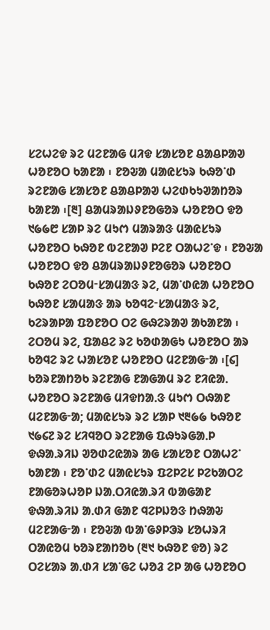ᱥᱮᱦᱮᱫ ᱨᱮ ᱢᱮᱱᱟᱜ ᱢᱤᱫ ᱥᱟᱥᱚᱱ ᱪᱟᱪᱞᱟᱣ ᱦᱚᱱᱚᱛ ᱠᱟᱱᱟ ᱾ ᱱᱚᱶᱟ ᱢᱟᱭᱥᱩᱨ ᱠᱷᱚᱸᱰ ᱨᱮᱱᱟᱜ ᱥᱟᱥᱚᱱ ᱪᱟᱪᱞᱟᱣ ᱦᱮᱰᱠᱩᱣᱟᱴᱚᱨ ᱠᱟᱱᱟ ᱾[᱓] ᱪᱟᱢᱨᱟᱡᱽᱱᱚᱜᱚᱨ ᱦᱚᱱᱚᱛ ᱫᱚ ᱑᱙᱙᱘ ᱥᱟᱞ ᱨᱮ ᱢᱩᱬ ᱢᱟᱨᱟᱝ ᱢᱟᱭᱥᱩᱨ ᱦᱚᱱᱚᱛ ᱠᱷᱚᱱ ᱵᱮᱱᱟᱣ ᱞᱮᱱ ᱛᱟᱦᱮᱸᱫ ᱾ ᱱᱚᱶᱟ ᱦᱚᱱᱚᱛ ᱫᱚ ᱪᱟᱢᱨᱟᱡᱽᱱᱚᱜᱚᱨ ᱦᱚᱱᱚᱛ ᱠᱷᱚᱱ ᱮᱛᱚᱢᱼᱥᱟᱢᱟᱝ ᱨᱮ, ᱢᱟᱸᱰᱭᱟ ᱦᱚᱱᱚᱛ ᱠᱷᱚᱱ ᱥᱟᱢᱟᱝ ᱟᱨ ᱠᱚᱧᱮᱼᱥᱟᱢᱟᱝ ᱨᱮ, ᱠᱮᱨᱟᱞᱟ ᱯᱚᱱᱚᱛ ᱛᱮ ᱜᱷᱮᱨᱟᱣ ᱟᱠᱟᱱᱟ ᱾ ᱮᱛᱚᱢ ᱨᱮ, ᱯᱟᱪᱮ ᱨᱮ ᱠᱚᱰᱟᱜᱩ ᱦᱚᱱᱚᱛ ᱟᱨ ᱠᱚᱧᱮ ᱨᱮ ᱦᱟᱥᱚᱱ ᱦᱚᱱᱚᱛ ᱢᱮᱱᱟᱜᱼᱟ ᱾[᱔]
ᱠᱚᱨᱱᱟᱴᱚᱠ ᱨᱮᱱᱟᱜ ᱱᱟᱜᱟᱢ ᱨᱮ ᱱᱤᱭᱟᱹ ᱦᱚᱱᱚᱛ ᱨᱮᱱᱟᱜ ᱢᱤᱫᱴᱟᱹᱝ ᱢᱩᱬ ᱛᱷᱟᱱ ᱢᱮᱱᱟᱜᱼᱟ; ᱢᱟᱭᱥᱩᱨ ᱨᱮ ᱥᱟᱞ ᱑᱓᱙᱙ ᱠᱷᱚᱱ ᱑᱙᱔᱗ ᱨᱮ ᱥᱤᱧᱚᱛ ᱨᱮᱱᱟᱜ ᱯᱷᱩᱨᱜᱟᱹᱞ ᱫᱷᱟᱹᱨᱤᱡ ᱣᱚᱰᱮᱭᱟᱨ ᱟᱜ ᱥᱟᱥᱚᱱ ᱛᱟᱦᱮᱸ ᱠᱟᱱᱟ ᱾ ᱱᱚᱸᱰᱮ ᱢᱟᱭᱥᱩᱨ ᱯᱮᱞᱮᱥ ᱞᱮᱠᱟᱛᱮ ᱱᱟᱜᱚᱨᱦᱚᱞ ᱡᱟᱹᱛᱤᱭᱟᱹᱨᱤ ᱵᱟᱜᱟᱱ ᱫᱷᱟᱹᱨᱤᱡ ᱟᱹᱰᱤ ᱜᱟᱱ ᱧᱮᱞᱡᱚᱝ ᱴᱷᱟᱶ ᱢᱮᱱᱟᱜᱼᱟ ᱾ ᱱᱚᱶᱟ ᱵᱟᱸᱜᱽᱞᱳᱨ ᱥᱚᱦᱨᱤ ᱛᱟᱭᱚᱢ ᱠᱚᱨᱱᱟᱴᱚᱠ (᱓᱑ ᱠᱷᱚᱱ ᱫᱚ) ᱨᱮ ᱛᱮᱥᱟᱨ ᱟᱹᱰᱤ ᱥᱟᱸᱜᱮ ᱦᱚᱲ ᱮᱞ ᱟᱜ ᱦᱚᱱᱚᱛ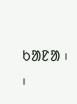ᱠᱟᱱᱟ ᱾ ᱾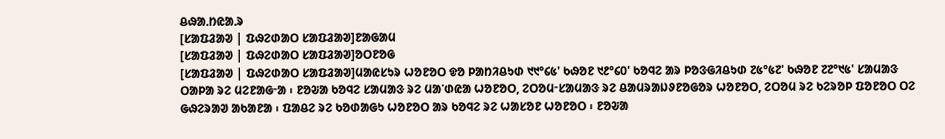ᱪᱷᱟᱹᱴᱭᱟᱹᱨ
[ᱥᱟᱯᱲᱟᱣ | ᱯᱷᱮᱰᱟᱛ ᱥᱟᱯᱲᱟᱣ]ᱱᱟᱜᱟᱢ
[ᱥᱟᱯᱲᱟᱣ | ᱯᱷᱮᱰᱟᱛ ᱥᱟᱯᱲᱟᱣ]ᱚᱛᱱᱚᱜ
[ᱥᱟᱯᱲᱟᱣ | ᱯᱷᱮᱰᱟᱛ ᱥᱟᱯᱲᱟᱣ]ᱢᱟᱭᱥᱩᱨ ᱦᱚᱱᱚᱛ ᱫᱚ ᱞᱟᱴᱤᱪᱩᱰ ᱑᱑°᱔᱕' ᱠᱷᱚᱱ ᱑᱒°᱔᱐' ᱠᱚᱧᱮ ᱟᱨ ᱞᱚᱝᱜᱤᱪᱩᱰ ᱗᱕°᱕᱗' ᱠᱷᱚᱱ ᱗᱗°᱑᱕' ᱥᱟᱢᱟᱝ ᱛᱟᱞᱟ ᱨᱮ ᱢᱮᱱᱟᱜᱼᱟ ᱾ ᱱᱚᱶᱟ ᱠᱚᱧᱮ ᱥᱟᱢᱟᱝ ᱨᱮ ᱢᱟᱸᱰᱭᱟ ᱦᱚᱱᱚᱛ, ᱮᱛᱚᱢᱼᱥᱟᱢᱟᱝ ᱨᱮ ᱪᱟᱢᱨᱟᱡᱽᱱᱚᱜᱚᱨ ᱦᱚᱱᱚᱛ, ᱮᱛᱚᱢ ᱨᱮ ᱠᱮᱨᱚᱞ ᱯᱚᱱᱚᱛ ᱛᱮ ᱜᱷᱮᱨᱟᱣ ᱟᱠᱟᱱᱟ ᱾ ᱯᱟᱪᱮ ᱨᱮ ᱠᱚᱰᱟᱜᱩ ᱦᱚᱱᱚᱛ ᱟᱨ ᱠᱚᱧᱮ ᱨᱮ ᱦᱟᱥᱚᱱ ᱦᱚᱱᱚᱛ ᱾ ᱱᱚᱶᱟ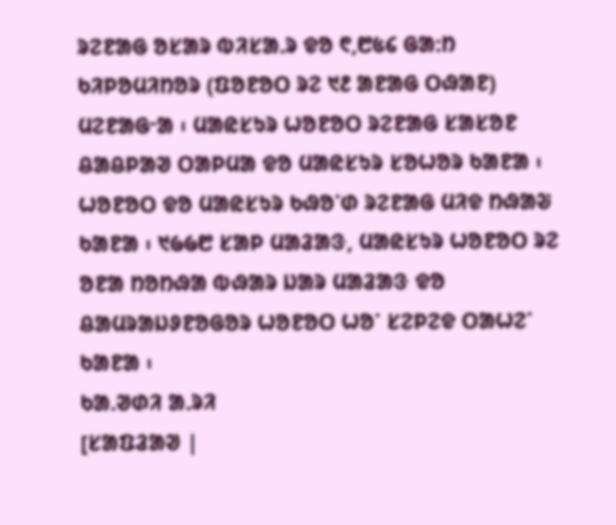ᱨᱮᱱᱟᱜ ᱚᱥᱟᱨ ᱵᱤᱥᱟᱹᱨ ᱫᱚ ᱖,᱘᱕᱔ ᱜᱟᱺᱴ ᱠᱤᱞᱚᱢᱤᱴᱚᱨ (ᱯᱚᱱᱚᱛ ᱨᱮ ᱑᱒ ᱟᱱᱟᱜ ᱛᱷᱟᱱ) ᱢᱮᱱᱟᱜᱼᱟ ᱾ ᱢᱟᱭᱥᱩᱨ ᱦᱚᱱᱚᱛ ᱨᱮᱱᱟᱜ ᱥᱟᱥᱚᱱ ᱪᱟᱪᱞᱟᱣ ᱛᱟᱞᱢᱟ ᱫᱚ ᱢᱟᱭᱥᱩᱨ ᱥᱚᱦᱚᱨ ᱠᱟᱱᱟ ᱾ ᱦᱚᱱᱚᱛ ᱫᱚ ᱢᱟᱭᱥᱩᱨ ᱠᱷᱚᱸᱰ ᱨᱮᱱᱟᱜ ᱢᱤᱫ ᱴᱷᱟᱶ ᱠᱟᱱᱟ ᱾ ᱑᱙᱙᱘ ᱥᱟᱞ ᱢᱟᱲᱟᱝ, ᱢᱟᱭᱥᱩᱨ ᱦᱚᱱᱚᱛ ᱨᱮ ᱚᱱᱟ ᱴᱚᱴᱷᱟ ᱵᱷᱟᱨ ᱡᱟᱨ ᱢᱟᱲᱟᱝ ᱫᱚ ᱪᱟᱢᱨᱟᱡᱽᱱᱚᱜᱚᱨ ᱦᱚᱱᱚᱛ ᱦᱚᱸ ᱥᱮᱞᱮᱫ ᱛᱟᱦᱮᱸ ᱠᱟᱱᱟ ᱾
ᱠᱟᱹᱣᱰᱤ ᱟᱹᱨᱤ
[ᱥᱟᱯᱲᱟᱣ |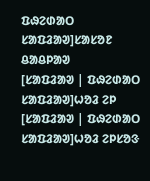ᱯᱷᱮᱰᱟᱛ ᱥᱟᱯᱲᱟᱣ]ᱥᱟᱥᱚᱱ ᱪᱟᱪᱞᱟᱣ
[ᱥᱟᱯᱲᱟᱣ | ᱯᱷᱮᱰᱟᱛ ᱥᱟᱯᱲᱟᱣ]ᱦᱚᱲ ᱮᱞ
[ᱥᱟᱯᱲᱟᱣ | ᱯᱷᱮᱰᱟᱛ ᱥᱟᱯᱲᱟᱣ]ᱦᱚᱲ ᱮᱞᱥᱚᱝ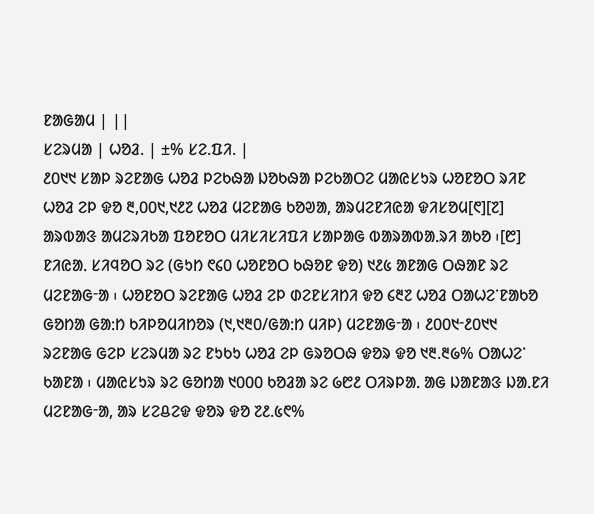ᱱᱟᱜᱟᱢ | ||
ᱥᱮᱨᱢᱟ | ᱦᱚᱲ. | ±% ᱥᱮ.ᱯᱤ. |
᱒᱐᱑᱑ ᱥᱟᱞ ᱨᱮᱱᱟᱜ ᱦᱚᱲ ᱞᱮᱠᱷᱟ ᱡᱚᱠᱷᱟ ᱞᱮᱠᱟᱛᱮ ᱢᱟᱭᱥᱩᱨ ᱦᱚᱱᱚᱛ ᱨᱤᱱ ᱦᱚᱲ ᱮᱞ ᱫᱚ ᱓,᱐᱐᱑,᱑᱒᱗ ᱦᱚᱲ ᱢᱮᱱᱟᱜ ᱠᱚᱣᱟ, ᱟᱨᱢᱮᱱᱤᱭᱟ ᱫᱤᱥᱚᱢ[᱖][᱗] ᱟᱨᱵᱟᱝ ᱟᱢᱮᱨᱤᱠᱟ ᱯᱚᱱᱚᱛ ᱢᱤᱥᱤᱥᱤᱯᱤ ᱥᱟᱞᱟᱜ ᱵᱟᱨᱟᱵᱟᱹᱨᱤ ᱟᱠᱚ ᱾[᱘] ᱱᱤᱭᱟᱹ ᱥᱤᱧᱚᱛ ᱨᱮ (ᱜᱩᱴ ᱖᱔᱐ ᱦᱚᱱᱚᱛ ᱠᱷᱚᱱ ᱫᱚ) ᱑᱒᱕ ᱟᱱᱟᱜ ᱛᱷᱟᱱ ᱨᱮ ᱢᱮᱱᱟᱜᱼᱟ ᱾ ᱦᱚᱱᱚᱛ ᱨᱮᱱᱟᱜ ᱦᱚᱲ ᱮᱞ ᱰᱮᱱᱥᱤᱴᱤ ᱫᱚ ᱔᱓᱗ ᱦᱚᱲ ᱛᱟᱦᱮᱸᱱᱟᱠᱚ ᱜᱚᱴᱟ ᱜᱟᱺᱴ ᱠᱤᱞᱚᱢᱤᱴᱚᱨ (᱑,᱑᱓᱐/ᱜᱟᱺᱴ ᱢᱤᱞ) ᱢᱮᱱᱟᱜᱼᱟ ᱾ ᱒᱐᱐᱑ᱼ᱒᱐᱑᱑ ᱨᱮᱱᱟᱜ ᱜᱮᱞ ᱥᱮᱨᱢᱟ ᱨᱮ ᱱᱩᱠᱩ ᱦᱚᱲ ᱮᱞ ᱜᱨᱚᱛᱷ ᱫᱚᱨ ᱫᱚ ᱑᱓.᱓᱙% ᱛᱟᱦᱮᱸ ᱠᱟᱱᱟ ᱾ ᱢᱟᱭᱥᱩᱨ ᱨᱮ ᱜᱚᱴᱟ ᱑᱐᱐᱐ ᱠᱚᱲᱟ ᱨᱮ ᱙᱘᱒ ᱛᱤᱨᱞᱟᱹ ᱟᱜ ᱡᱟᱱᱟᱝ ᱡᱟᱹᱱᱤ ᱢᱮᱱᱟᱜᱼᱟ, ᱟᱨ ᱥᱮᱪᱮᱫ ᱫᱚᱨ ᱫᱚ ᱗᱒.᱕᱖%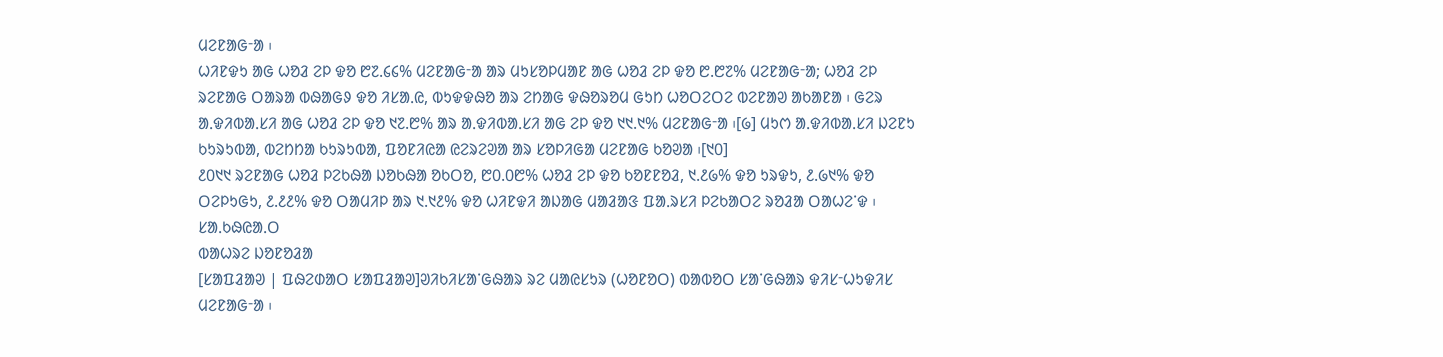ᱢᱮᱱᱟᱜᱼᱟ ᱾
ᱦᱤᱱᱫᱩ ᱟᱜ ᱦᱚᱲ ᱮᱞ ᱫᱚ ᱘᱗.᱔᱔% ᱢᱮᱱᱟᱜᱼᱟ ᱟᱨ ᱢᱩᱥᱚᱞᱢᱟᱱ ᱟᱜ ᱦᱚᱲ ᱮᱞ ᱫᱚ ᱘.᱘᱗% ᱢᱮᱱᱟᱜᱼᱟ; ᱦᱚᱲ ᱮᱞ ᱨᱮᱱᱟᱜ ᱛᱟᱨᱟ ᱵᱷᱟᱜᱽ ᱫᱚ ᱤᱥᱟᱹᱭ, ᱵᱩᱫᱫᱷᱚ ᱟᱨ ᱮᱴᱟᱜ ᱫᱷᱚᱨᱚᱢ ᱜᱩᱴ ᱦᱚᱛᱮᱛᱮ ᱵᱮᱱᱟᱣ ᱟᱠᱟᱱᱟ ᱾ ᱜᱮᱨ ᱟᱹᱫᱤᱵᱟᱹᱥᱤ ᱟᱜ ᱦᱚᱲ ᱮᱞ ᱫᱚ ᱑᱗.᱘% ᱟᱨ ᱟᱹᱫᱤᱵᱟᱹᱥᱤ ᱟᱜ ᱮᱞ ᱫᱚ ᱑᱑.᱑% ᱢᱮᱱᱟᱜᱼᱟ ᱾[᱙] ᱢᱩᱬ ᱟᱹᱫᱤᱵᱟᱹᱥᱤ ᱡᱮᱱᱩ ᱠᱩᱨᱩᱵᱟ, ᱵᱮᱴᱴᱟ ᱠᱩᱨᱩᱵᱟ, ᱯᱚᱱᱤᱭᱟ ᱭᱮᱨᱮᱣᱟ ᱟᱨ ᱥᱚᱞᱤᱜᱟ ᱢᱮᱱᱟᱜ ᱠᱚᱣᱟ ᱾[᱑᱐]
᱒᱐᱑᱑ ᱨᱮᱱᱟᱜ ᱦᱚᱲ ᱞᱮᱠᱷᱟ ᱡᱚᱠᱷᱟ ᱚᱠᱛᱚ, ᱘᱐.᱐᱘% ᱦᱚᱲ ᱮᱞ ᱫᱚ ᱠᱚᱱᱱᱚᱲ, ᱑.᱒᱙% ᱫᱚ ᱩᱨᱫᱩ, ᱒.᱙᱑% ᱫᱚ ᱛᱮᱞᱩᱜᱩ, ᱒.᱒᱒% ᱫᱚ ᱛᱟᱢᱤᱞ ᱟᱨ ᱑.᱑᱒% ᱫᱚ ᱦᱤᱱᱫᱤ ᱟᱡᱟᱜ ᱢᱟᱲᱟᱝ ᱯᱟᱹᱨᱥᱤ ᱞᱮᱠᱟᱛᱮ ᱨᱚᱲᱟ ᱛᱟᱦᱮᱸᱫ ᱾
ᱥᱟᱹᱠᱷᱭᱟᱹᱛ
ᱵᱟᱦᱨᱮ ᱡᱚᱱᱚᱲᱟ
[ᱥᱟᱯᱲᱟᱣ | ᱯᱷᱮᱰᱟᱛ ᱥᱟᱯᱲᱟᱣ]ᱣᱤᱠᱤᱥᱟᱸᱜᱷᱟᱨ ᱨᱮ ᱢᱟᱭᱥᱩᱨ (ᱦᱚᱱᱚᱛ) ᱵᱟᱵᱚᱛ ᱥᱟᱸᱜᱷᱟᱨ ᱫᱤᱥᱼᱦᱩᱫᱤᱥ ᱢᱮᱱᱟᱜᱼᱟ ᱾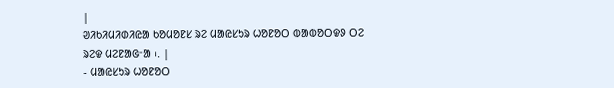|
ᱣᱤᱠᱤᱢᱤᱰᱤᱭᱟ ᱠᱚᱢᱚᱱᱥ ᱨᱮ ᱢᱟᱭᱥᱩᱨ ᱦᱚᱱᱚᱛ ᱵᱟᱵᱚᱛᱫᱽ ᱛᱮ ᱨᱮᱫ ᱢᱮᱱᱟᱜᱼᱟ ᱾. |
- ᱢᱟᱭᱥᱩᱨ ᱦᱚᱱᱚᱛ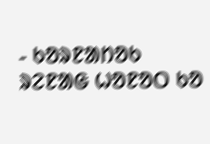- ᱠᱚᱨᱱᱟᱴᱚᱠ ᱨᱮᱱᱟᱜ ᱦᱚᱱᱚᱛ ᱠᱚ